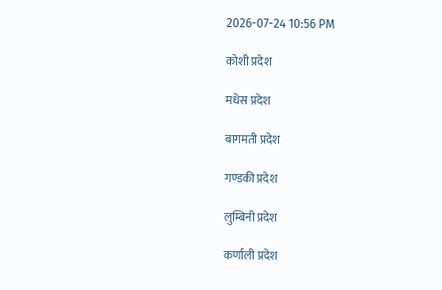2026-07-24 10:56 PM

कोशी प्रदेश

मधेस प्रदेश

बागमती प्रदेश

गण्डकी प्रदेश

लुम्बिनी प्रदेश

कर्णाली प्रदेश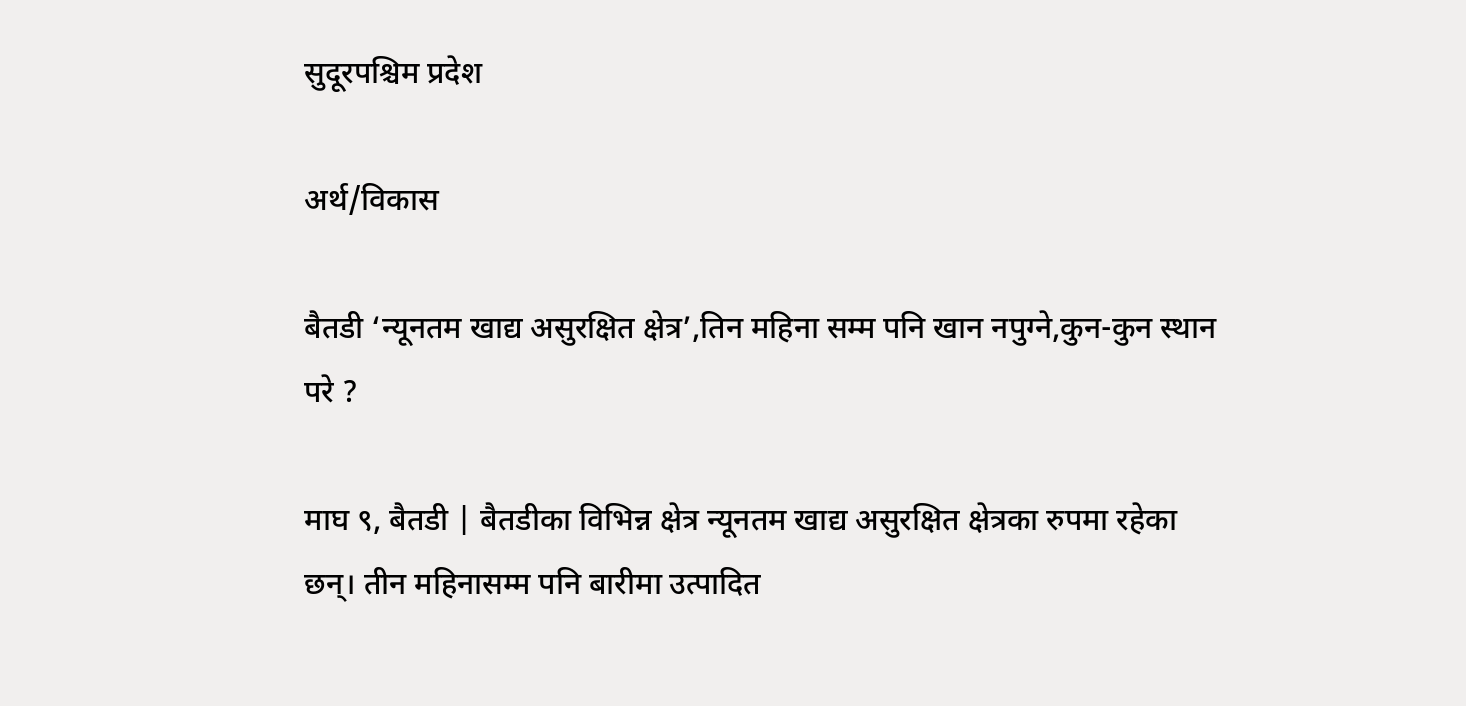सुदूरपश्चिम प्रदेश

अर्थ/विकास

बैतडी ‘न्यूनतम खाद्य असुरक्षित क्षेत्र’,तिन महिना सम्म पनि खान नपुग्ने,कुन-कुन स्थान परे ?

माघ ९, बैतडी | बैतडीका विभिन्न क्षेत्र न्यूनतम खाद्य असुरक्षित क्षेत्रका रुपमा रहेका छन्। तीन महिनासम्म पनि बारीमा उत्पादित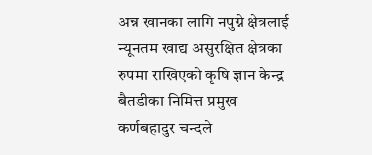अन्न खानका लागि नपुग्ने क्षेत्रलाई न्यूनतम खाद्य असुरक्षित क्षेत्रका रुपमा राखिएको कृषि ज्ञान केन्द्र बैतडीका निमित्त प्रमुख कर्णबहादुर चन्दले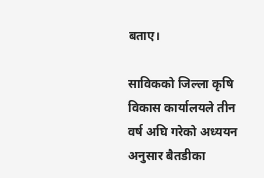बताए।

साविकको जिल्ला कृषि विकास कार्यालयले तीन वर्ष अघि गरेको अध्ययन अनुसार बैतडीका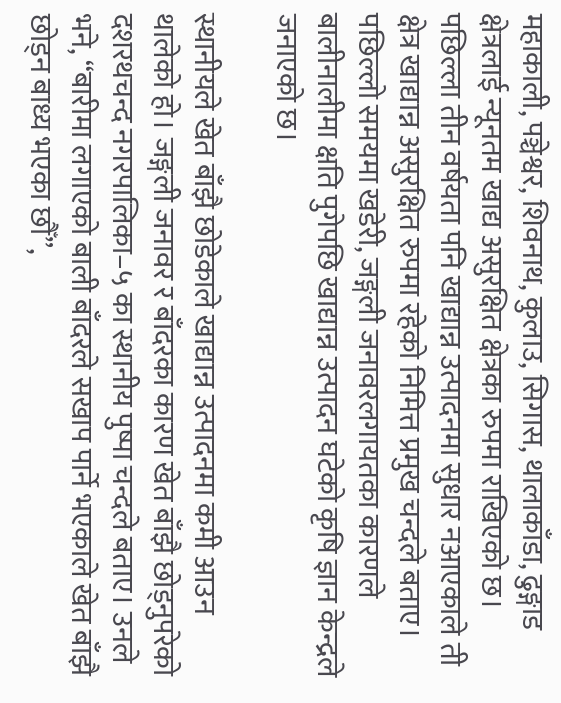महाकाली, पञ्चेश्वर, शिवनाथ, कुलाउ, सिगास, थालाकाँडा, ढुङ्गाड क्षेत्रलाई न्यूनतम खाद्य असुरक्षित क्षेत्रका रुपमा राखिएको छ। पछिल्ला तीन वर्षयता पनि खाद्यान्न उत्पादनमा सुधार नआएकाले ती क्षेत्र खाद्यान्न असुरक्षित रुपमा रहेको निमित्त प्रमुख चन्दले बताए। पछिल्लो समयमा खडेरी, जङ्गली जनावरलगायतका कारणले बालीनालीमा क्षति पुगेपछि खाद्यान्न उत्पादन घटेको कृषि ज्ञान केन्द्रले जनाएको छ।

स्थानीयले खेत बाँझै छोडेकाले खाद्यान्न उत्पादनमा कमी आउन थालेको हो। जङ्गली जनावर र बाँदरका कारण खेत बाँझै छोड्नुपरेको दशरथचन्द नगरपालिका–५ का स्थानीय पुष्पा चन्दले बताए। उनले भने, “बारीमा लगाएको बाली बाँदरले सखाप पार्ने भएकाले खेत बाँझै छोड्न बाध्य भएका छौँ”,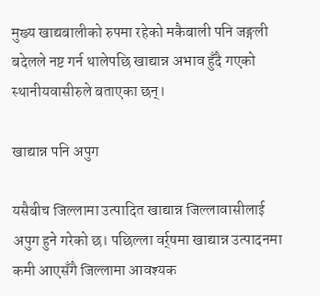मुख्य खाद्यबालीको रुपमा रहेको मकैबाली पनि जङ्गली बदेलले नष्ट गर्न थालेपछि खाद्यान्न अभाव हुँदै गएको स्थानीयवासीरुले बताएका छन्।

खाद्यान्न पनि अपुग

यसैबीच जिल्लामा उत्पादित खाद्यान्न जिल्लावासीलाई अपुग हुने गरेको छ। पछिल्ला वर्र्षमा खाद्यान्न उत्पादनमा कमी आएसँगै जिल्लामा आवश्यक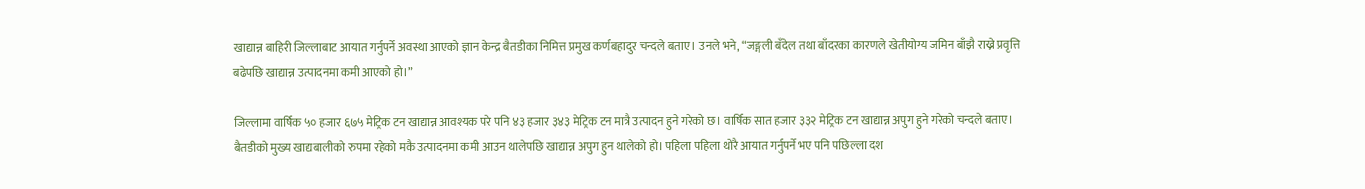खाद्यान्न बाहिरी जिल्लाबाट आयात गर्नुपर्ने अवस्था आएको ज्ञान केन्द्र बैतडीका निमित्त प्रमुख कर्णबहादुर चन्दले बताए। उनले भने, “जङ्गली बँदेल तथा बाँदरका कारणले खेतीयोग्य जमिन बाँझै राख्ने प्रवृत्ति बढेपछि खाद्यान्न उत्पादनमा कमी आएको हो।”

जिल्लामा वार्षिक ५० हजार ६७५ मेट्रिक टन खाद्यान्न आवश्यक परे पनि ४३ हजार ३४३ मेट्रिक टन मात्रै उत्पादन हुने गरेको छ। वार्षिक सात हजार ३३२ मेट्रिक टन खाद्यान्न अपुग हुने गरेको चन्दले बताए। बैतडीको मुख्य खाद्यबालीको रुपमा रहेको मकै उत्पादनमा कमी आउन थालेपछि खाद्यान्न अपुग हुन थालेको हो। पहिला पहिला थोरै आयात गर्नुपर्ने भए पनि पछिल्ला दश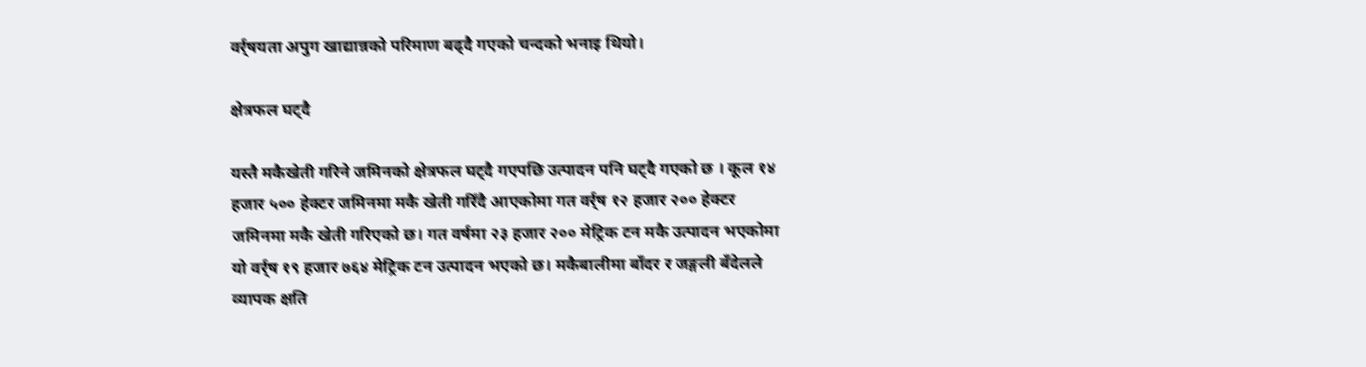वर्र्षयता अपुग खाद्यान्नको परिमाण बढ्दै गएको चन्दको भनाइ थियो।

क्षेत्रफल घट्दै

यस्तै मकैखेती गरिने जमिनको क्षेत्रफल घट्दै गएपछि उत्पादन पनि घट्दै गएको छ । कूल १४ हजार ५०० हेक्टर जमिनमा मकै खेती गरिँदै आएकोमा गत वर्र्ष १२ हजार २०० हेक्टर जमिनमा मकै खेती गरिएको छ। गत वर्षमा २३ हजार २०० मेट्रिक टन मकै उत्पादन भएकोमा यो वर्र्ष १९ हजार ७६४ मेट्रिक टन उत्पादन भएको छ। मकैबालीमा बाँदर र जङ्गली बँदेलले व्यापक क्षति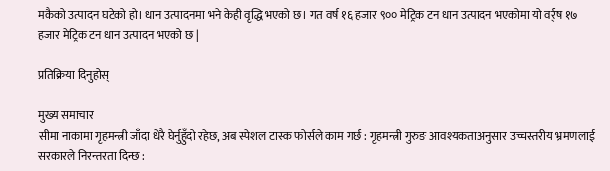मकैको उत्पादन घटेको हो। धान उत्पादनमा भने केही वृद्धि भएको छ। गत वर्ष १६ हजार ९०० मेट्रिक टन धान उत्पादन भएकोमा यो वर्र्ष १७ हजार मेट्रिक टन धान उत्पादन भएको छ |

प्रतिक्रिया दिनुहोस्

मुख्य समाचार
सीमा नाकामा गृहमन्त्री जाँदा धेरै घेर्नुहुँदो रहेछ, अब स्पेशल टास्क फोर्सले काम गर्छ : गृहमन्त्री गुरुङ आवश्यकताअनुसार उच्चस्तरीय भ्रमणलाई सरकारले निरन्तरता दिन्छ :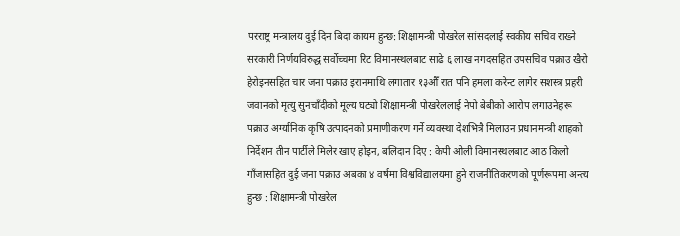परराष्ट्र मन्त्रालय दुई दिन बिदा कायम हुन्छ: शिक्षामन्त्री पोखरेल सांसदलाई स्वकीय सचिव राख्ने सरकारी निर्णयविरुद्ध सर्वोच्चमा रिट विमानस्थलबाट साढे ६ लाख नगदसहित उपसचिव पक्राउ खैरो हेरोइनसहित चार जना पक्राउ इरानमाथि लगातार १३औँ रात पनि हमला करेन्ट लागेर सशस्त्र प्रहरी जवानको मृत्यु सुनचाँदीको मूल्य घट्यो शिक्षामन्त्री पोखरेललाई नेपो बेबीको आरोप लगाउनेहरू पक्राउ अर्ग्यानिक कृषि उत्पादनको प्रमाणीकरण गर्ने व्यवस्था देशभित्रै मिलाउन प्रधानमन्त्री शाहको निर्देशन तीन पार्टीले मिलेर खाए होइन, बलिदान दिए : केपी ओली विमानस्थलबाट आठ किलो गाँजासहित दुई जना पक्राउ अबका ४ वर्षमा विश्वविद्यालयमा हुने राजनीतिकरणको पूर्णरूपमा अन्त्य हुन्छ : शिक्षामन्त्री पोखरेल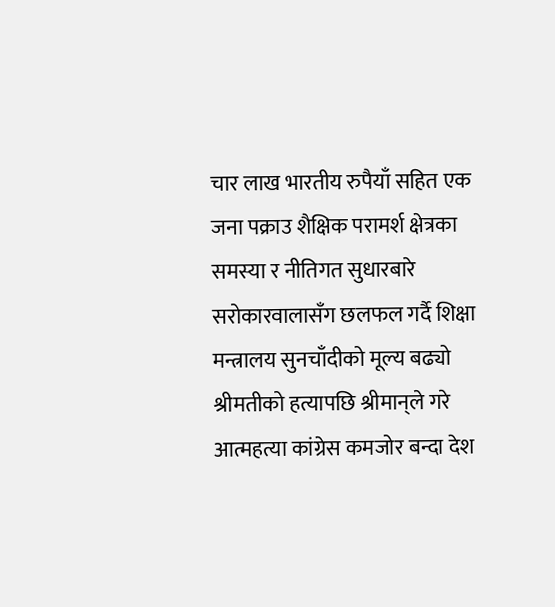चार लाख भारतीय रुपैयाँ सहित एक जना पक्राउ शैक्षिक परामर्श क्षेत्रका समस्या र नीतिगत सुधारबारे सरोकारवालासँग छलफल गर्दै शिक्षा मन्त्रालय सुनचाँदीको मूल्य बढ्यो श्रीमतीको हत्यापछि श्रीमान्‌ले गरे आत्महत्या कांग्रेस कमजोर बन्दा देश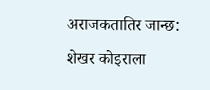अराजकतातिर जान्छ: शेखर कोइराला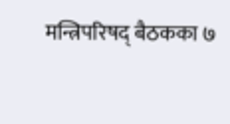मन्त्रिपरिषद् बैठकका ७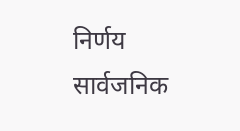निर्णय सार्वजनिक